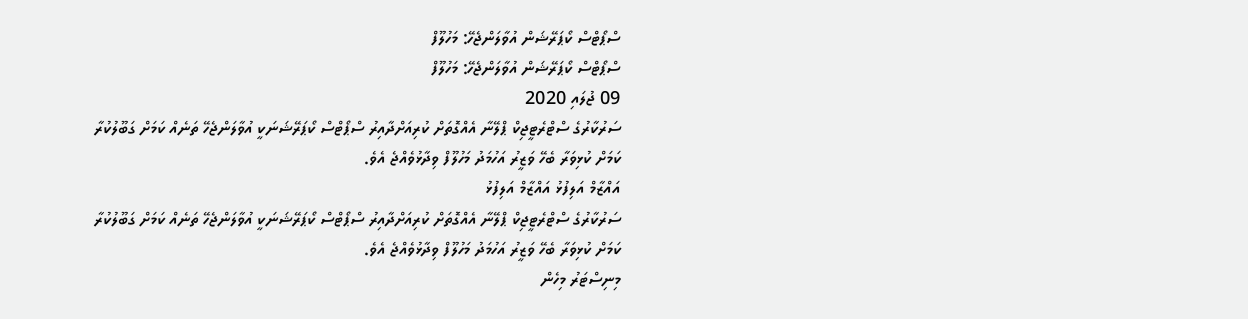ސްޕޯޓްސް ކޯޕަރޭޝަން އުވާލަންޖެހޭ: މަހުލޫފް
ސްޕޯޓްސް ކޯޕަރޭޝަން އުވާލަންޖެހޭ: މަހުލޫފް
09 ޖުލައި 2020
ސަރުކާރުގެ ސްޓްރެޓީޖިކް ޕްލޭނާ އެއްގޮތަށް ކުރިއަށްދާއިރު ސްޕޯޓްސް ކޯޕަރޭޝަނަކީ އުވާލަންޖެހޭ ތަނެއް ކަމަށް ގަބޫލުކުރާ ކަމަށް ކުޅިވަރާ ބެހޭ ވަޒީރު އަހުމަދު މަހުލޫފް ވިދާޅުވެއްޖެ އެވެ.
އައްޒާމް އަލިފުޅު އައްޒާމް އަލިފުޅު
ސަރުކާރުގެ ސްޓްރެޓީޖިކް ޕްލޭނާ އެއްގޮތަށް ކުރިއަށްދާއިރު ސްޕޯޓްސް ކޯޕަރޭޝަނަކީ އުވާލަންޖެހޭ ތަނެއް ކަމަށް ގަބޫލުކުރާ ކަމަށް ކުޅިވަރާ ބެހޭ ވަޒީރު އަހުމަދު މަހުލޫފް ވިދާޅުވެއްޖެ އެވެ.
މިނިސްޓަރު މިހެން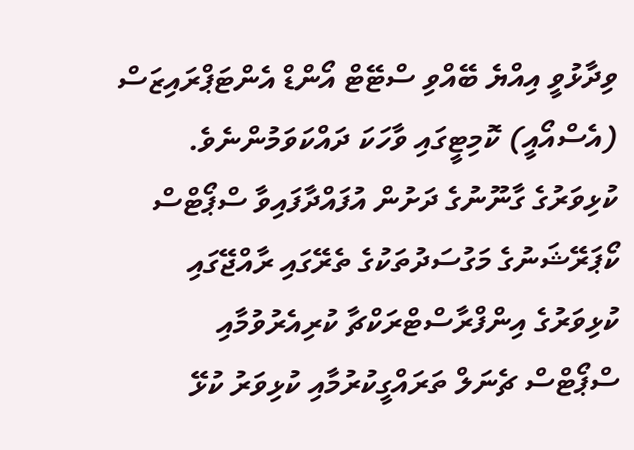ވިދާޅުވީ އިއްޔެ ބޭއްވި ސްޓޭޓް އޯންޑް އެންޓަޕްރައިޒަސް (އެސްއޯއީ) ކޮމިޓީގައި ވާހަކަ ދައްކަވަމުންނެވެ.
ކުޅިވަރުގެ ގާނޫނުގެ ދަށުން އުފައްދާފައިވާ ސްޕޯޓްސް ކޯޕަރޭޝަނުގެ މަގުސަދުތަކުގެ ތެރޭގައި ރާއްޖޭގައި ކުޅިވަރުގެ އިންފްރާސްޓްރަކްޗާ ކުރިއެރުވުމާއި ސްޕޯޓްސް ޗެނަލް ތަރައްގީކުރުމާއި ކުޅިވަރު ކުޅޭ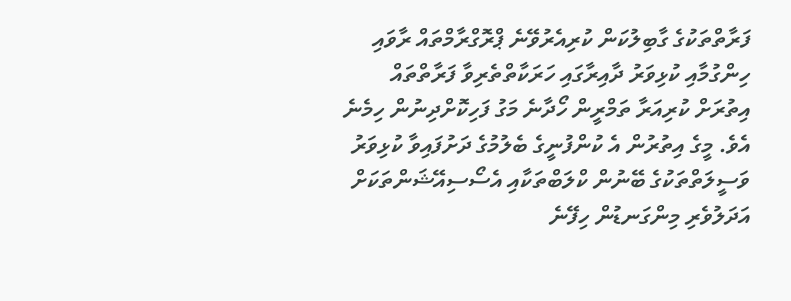ފަރާތްތަކުގެ ގާބިލުކަން ކުރިއެރުވޭނެ ޕްރޮގްރާމްތައް ރާވައި ހިންގުމާއި ކުޅިވަރު ދާއިރާގައި ހަރަކާތްތެރިވާ ފަރާތްތައް އިތުރަށް ކުރިއަރާ ތަމްރީން ހޯދާނެ މަގު ފަހިކޮށްދިނުން ހިމެނެ އެވެ. މީގެ އިތުރުން އެ ކުންފުނީގެ ބެލުމުގެ ދަށުފައިވާ ކުޅިވަރު ވަސީލަތްތަކުގެ ބޭނުން ކްލަބްތަކާއި އެސޯސިއޭޝަންތަކަށް އަދަލުވެރި މިންގަނޑުން ހިފޭނެ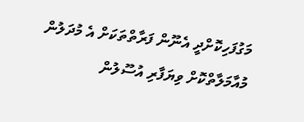މަގުފަހިކޮށްދީ އެނޫން ފަރާތްތަކަށް އެ މުދަލުން މުއާމަލާތްކޮށް ވިޔަފާރި އުސޫލުން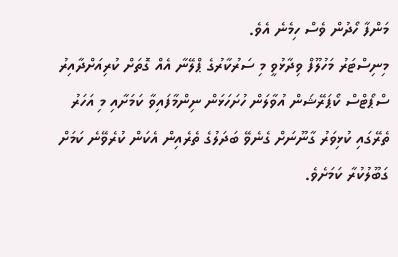މަންފާ ހޯދުން ވެސް ހިމެނެ އެވެ.
މިނިސްޓަރު މަހުލޫފް ވިދާޅުވީ މި ސަރުކާރުގެ ޕްލޭނާ އެއް ގޮތަށް ކުރިއަށްދާއިރު ސްޕޯޓްސް ކޯޕަރޭޝަން އުވާލަން ހުށަހަޅަން ނިންމާފައިވާ ކަމަށާއި މި އަހަރު ތެރޭގައި ކުޅިވަރު ގާނޫނަށް ގެނެވޭ ބަދަލުގެ ތެރެއިން އެކަން ކުރެވޭނެ ކަމަށް ގަބޫލުކުރާ ކަމަށެވެ.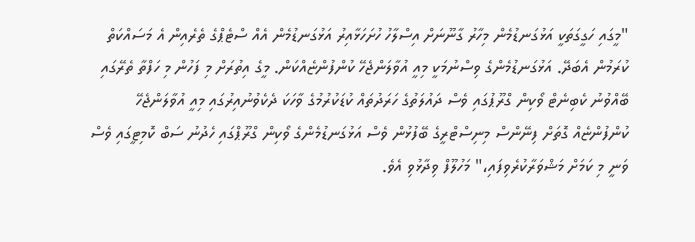"މީގައި ހަގީގަތަކީ އަޅުގަނޑުމެން މިހާރު ގާނޫނަށް އިސްލާހު ހުށަހަޅާއިރު އަޅުގަނޑުމެން އެއް ސްޓެޕްގެ ތެރެއިން އެ މަސައްކަތް ކުރަމުން އެބަދޭ. އަޅުގަނޑުމެންގެ ވިސްނުމަކީ މިއީ އުވާލަންޖެހޭ ކުންފުންޏެއްކަން. މީގެ އިތުރަށް މި ފަހުން މި ހަފްތާ ތެރޭގައި ބޭއްވުނު ކެބިނެޓް ވޯކިން ގްރޫޕުގައި ވެސް ދައުލަތުގެ ހަރަދުތައް ކުޑަކުރުމުގެ ވާހަކަ ދެކެވުނުއިރުގައި މިއީ އުވާލަންޖެހޭ ކުންފުންޏެއް ގޮތަށް ފިނޭންސް މިނިސްޓްރީގެ ބޭފުޅުން ވެސް އަޅުގަނޑުމެންގެ ވޯކިން ގްރޫޕްގައި ހެދުނު ސަބް ކޮމިޓީގައި ވެސް ވަނީ މި ކަމަށް މަޝްވަރާކުރެވިފައި،" މަހުލޫފް ވިދާޅުވި އެވެ.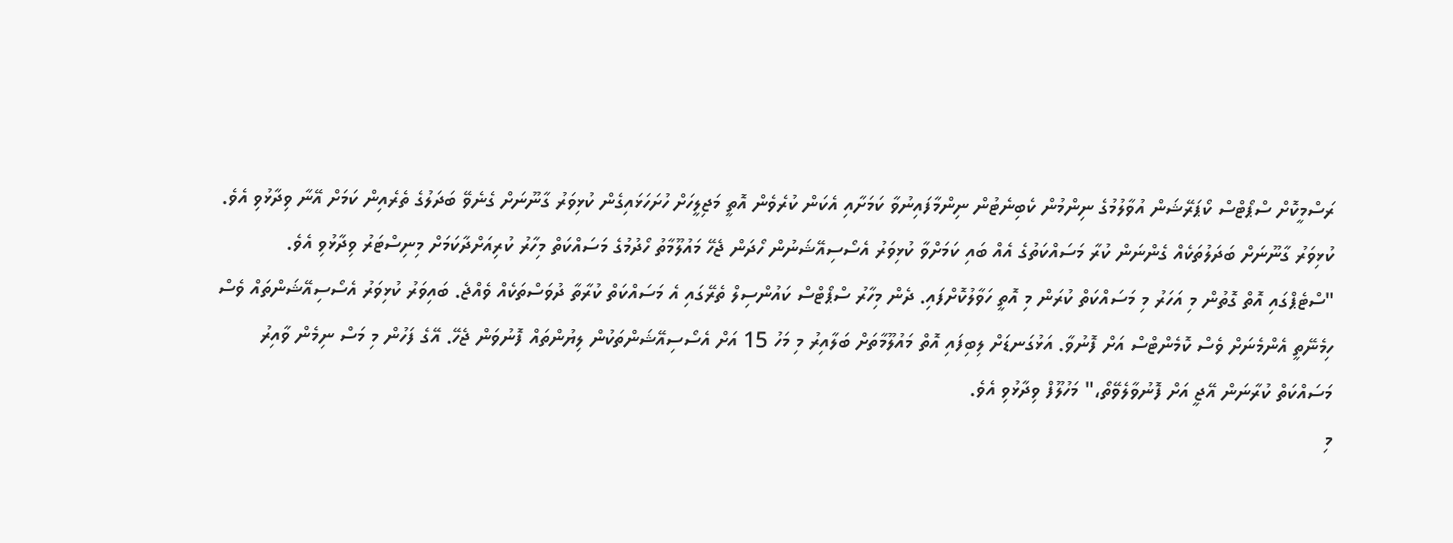ރަސްމީކޮށް ސްޕޯޓްސް ކޯޕަރޭޝަން އުވާލުމުގެ ނިންމުން ކެބިނެޓުން ނިންމާފައިނުވާ ކަމަށާއި އެކަން ކުރެވެން އޮތީ މަޖިލީހަށް ހުށަހަޅައިގެން ކުޅިވަރު ގާނޫނަށް ގެނެވޭ ބަދަލުގެ ތެރެއިން ކަމަށް އޭނާ ވިދާޅުވި އެވެ. ކުޅިވަރު ގާނޫނަށް ބަދަލުތަކެއް ގެންނަން ކުރާ މަސައްކަތުގެ އެއް ބައި ކަމަށްވާ ކުޅިވަރު އެސޯސިއޭޝަނުން ހޯދަން ޖެހޭ މައުލޫމާތު ހޯދުމުގެ މަސައްކަތް މިހާރު ކުރިއަށްދާކަމަށް މިނިސްޓަރު ވިދާޅުވި އެވެ.
"ސްޓެޕްގައި އޮތް ގޮތުން މި އަހަރު މި މަސައްކަތް ކުރަން މި އޮތީ ހަވާލުކޮށްފައި. ދެން މިހާރު ސްޕޯޓްސް ކައުންސިލް ތެރޭގައި އެ މަސައްކަތް ކުރާތާ ދުވަސްތަކެއް ވެއްޖެ. ބައިވަރު ކުޅިވަރު އެސޯސިއޭޝަންތައް ވެސް ހިމެނޭތީ އެންމެނަށް ވެސް ކޮމެންޓްސް އަށް ފޮނުވާ. އަޅުގަނޑަށް ލިބިފައި އޮތް މައުލޫމާތަށް ބަލާއިރު މި މަހު 15 އަށް އެސޯސިއޭޝަންތަކުން ލިޔުންތައް ފޮނުވަން ޖެހޭ. އޭގެ ފަހުން މި މަސް ނިމެން ވާއިރު މަސައްކަތް ކުރާނަން އޭޖީ އަށް ފޮނުވާލެވޭތޯ،" މަހުލޫފް ވިދާޅުވި އެވެ.
މި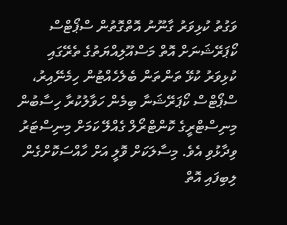ވަގުތު ކުޅިވަރު ގާނޫނު އޮތްގޮތުން ސްޕޯޓްސް ކޯޕަރޭޝަނަށް އޮތް މަސްއޫލިއްޔަތުގެ ތެރޭގައި ކުޅިވަރު ކުޅޭ ތަންތަން ބެލެހެއްޓުން ހިމެނޭއިރު، ސްޕޯޓްސް ކޯޕަރޭޝަނާ ބިމެން ހަވާލުކުރާ ހިސާބުން މިނިސްޓްރީގެ ކޮންޓްރޯލް ގެއްލޭ ކަމަށް މިނިސްޓަރު ވިދާޅުވި އެވެ. މިސާލަކަށް ވޮލީ އަށް ހާއްސަކޮށްގެން ލިބިފައި އޮތް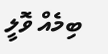ބިމެއް ވޮލީ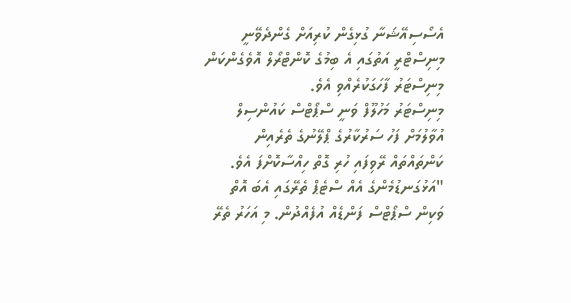އެސޯސިއޭޝަނާ ގުޅިގެން ކުރިއަށް ގެންދެވޭނީ މިނިސްޓްރީ އަތުގައި އެ ބިމުގެ ކޮންޓްރޯލް އޮވެގެންކަން މިނިސްޓަރު ފާހަގަކުރެއްވި އެވެ.
މިނިސްޓަރު މަހުލޫފް ވަނީ ސްޕޯޓްސް ކައުންސިލް އުވާލުމަށް ފަހު ސަރުކާރުގެ ޕްލޭނުގެ ތެރެއިން ކަންތައްތައް ރޭވިފައި ހުރި ގޮތް ހިއްސާކޮށްފަ އެވެ.
"އަޅުގަނޑުމެންގެ އެއް ސްޓެޕް ތެރޭގައި އެބަ އޮތް ވަކިން ސްޕޯޓްސް ފަންޑެއް އުފެއްދުން. މި އަހަރު ތެރޭ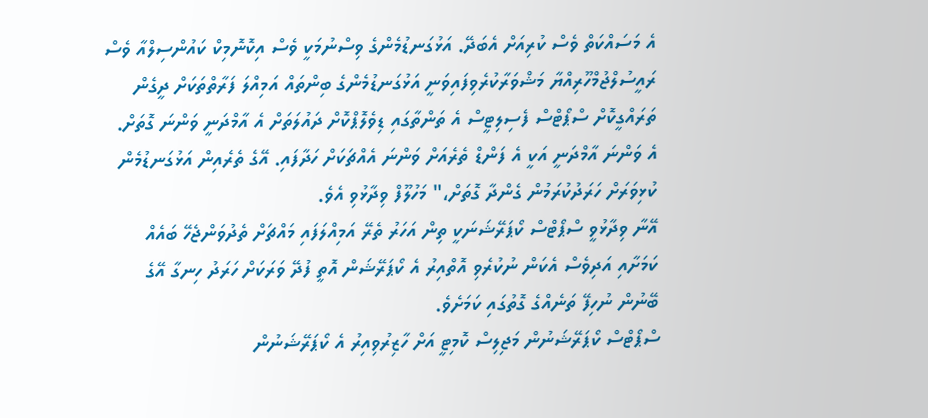އެ މަސައްކަތް ވެސް ކުރިއަށް އެބަދޭ. އަޅުގަނޑުމެންގެ ވިސްނުމަކީ ވެސް އިކޮނޮމިކް ކައުންސިލްއާ ވެސް ރައީސުލްޖުމްހޫރިއްޔާ މަޝްވަރާކުރެވިފައިވަނީ އަޅުގަނޑުމެންގެ ބިންތައް އަމިއްލަ ފަރާތްތަކަށް ދީގެން ތަރައްގީކޮށް ސްޕޯޓްސް ފެސިލިޓީސް އެ ތަންތާގައި ޑިވެލޮޕްކޮށް ދައުލަތަށް އެ އާމްދަނީ ވަންނަ ގޮތަށް. އެ ވަންނަ އާމްދަނީ އަކީ އެ ފަންޑް ތެރެއަށް ވަންނަ އެއްޗަކަށް ހަދާފައި. އޭގެ ތެރެއިން އަޅުގަނޑުމެން ކުޅިވަރަށް ހަރަދުކުރަމުން ގެންދާ ގޮތަށް،" މަހުލޫފް ވިދާޅުވި އެވެ.
އޭނާ ވިދާޅުވީ ސްޕޯޓްސް ކޯޕަރޭޝަނަކީ ތިން އަހަރު ތެރޭ އަމިއްލަފައި މައްޗަށް ތެދުވަންޖެހޭ ބައެއް ކަމަށާއި އަދިވެސް އެކަން ނުކުރެވި އޮތްއިރު އެ ކޯޕަރޭޝަން އޮތީ ފުދޭ ވަރަކަށް ހަރަދު ހިނގާ އޭގެ ބޭނުން ނުހިފޭ ތަނެއްގެ ގޮތުގައި ކަމަށެވެ.
ސްޕޯޓްސް ކޯޕަރޭޝަނުން މަޖިލިސް ކޮމިޓީ އަށް ހާޒިރުވިއިރު އެ ކޯޕަރޭޝަނުން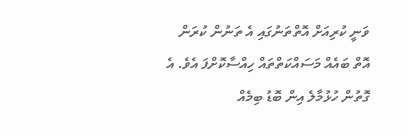ވަނީ ކުރިއަށް އޮތްތަނުގައި އެ ތަނުން ކުރަން އޮތް ބައެއް މަސައްކަތްތައް ހިއްސާކޮށްފަ އެވެ. އެ ގޮތުން ހުޅުމާލެ އިން ބޮޑު ބިމެއް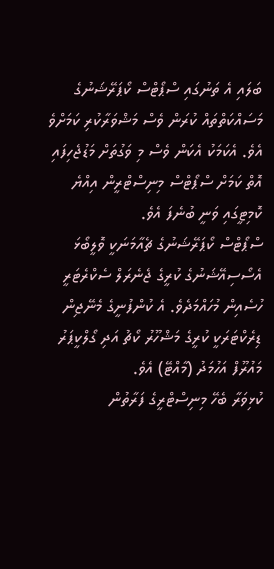ބަލައި އެ ތަނުގައި ސްޕޯޓްސް ކޯޕަރޭޝަނުގެ މަސައްކަތްތައް ކުރަން ވެސް މަޝްވަރާކުރި ކަމަށްވެ އެވެ. އެކަމަކު އެކަން ވެސް މި ވަގުތަށް މަޑުޖެހިފައި އޮތް ކަމަށް ސްޕޯޓްސް މިނިސްޓްރީން އިއްޔެ ކޮމިޓީގައި ވަނީ ބުނެފަ އެވެ.
ސްޕޯޓްސް ކޯޕަރޭޝަނުގެ ޗެއާމަނަކީ ވޮލީބޯޅަ އެސޯސިއޭޝަނުގެ ކުރީގެ ޖެނެރަލް ސެކްރެޓަރީ ހުސެއިން މުހައްމަދެވެ. އެ ކުންފުނީގެ މެނޭޖިން ޑިރެކްޓަރަކީ ކުރީގެ މަޝްހޫރު ކޯޗު އަދި ގޯލްކީޕަރު މައުރޫފް އަހުމަދު (މާއްޓޭ) އެވެ.
ކުޅިވަރާ ބެހޭ މިނިސްޓްރީގެ ފަރާތުން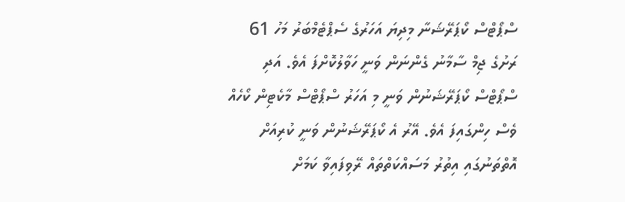ސްޕޯޓްސް ކޯޕަރޭޝަނާ މިދިޔަ އަހަރުގެ ސެޕްޓެމްބަރު މަހު 61 ރަށުގެ ޖިމް ސާމާނު ގެންނަން ވަނީ ހަވާލުކޮށްފަ އެވެ. އަދި ސްޕޯޓްސް ކޯޕަރޭޝަނުން ވަނީ މި އަހަރު ސްޕޯޓްސް މާކެޓިން ކޯހެއް ވެސް ހިންގައިފަ އެވެ. އޭރު އެ ކޯޕަރޭޝަނުން ވަނީ ކުރިއަށް އޮތްތަނުގައި އިތުރު މަސައްކަތްތައް ރޭވިފައިވާ ކަމަށް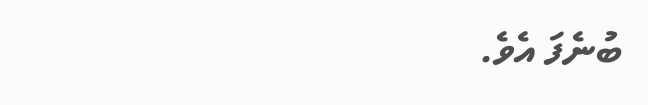ބުނެފަ އެވެ.